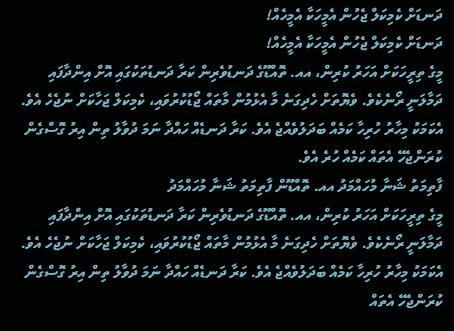ދަނޑަށް ކެމިކަލް ޖެހުން އެމީހަކާ އެމީހެއް!
ދަނޑަށް ކެމިކަލް ޖެހުން އެމީހަކާ އެމީހެއް!
މީގެ ތިރީހަކަށް އަހަރު ކުރިން، އއ. ތޮއްޑޫގެ ދަނޑުވެރިން ކަރާ ދަނޑުތަކުގައި އޮށް އިންދާފައި ދަމާލަނީ ރޯނެކެވެ. ވެޔޮތަށް ހެދިގަނެ މާ އެޅުމުން މާތައް ޖޯޑުކުރުވައި، ކެމިކަލް ޖަހާކަށް ނުޖެހެ އެވެ. އެކަމަކު މިހާރު ހުރިހާ ކަމެއް ބަދަލުވެއްޖެ އެވެ. ކަރާ ދަނޑެއް ހައްދާ ނަމަ ދުވާލު ތިން އިރު ގޮސްގެން ކުރަންޖެހޭ އެތައް ކަމެއް ހުރެ އެވެ.
ފާތިމަތު ޝަނާ މުހައްމަދު އއ. ތޮއްޑޫން ފާތިމަތު ޝަނާ މުހައްމަދު
މީގެ ތިރީހަކަށް އަހަރު ކުރިން، އއ. ތޮއްޑޫގެ ދަނޑުވެރިން ކަރާ ދަނޑުތަކުގައި އޮށް އިންދާފައި ދަމާލަނީ ރޯނެކެވެ. ވެޔޮތަށް ހެދިގަނެ މާ އެޅުމުން މާތައް ޖޯޑުކުރުވައި، ކެމިކަލް ޖަހާކަށް ނުޖެހެ އެވެ. އެކަމަކު މިހާރު ހުރިހާ ކަމެއް ބަދަލުވެއްޖެ އެވެ. ކަރާ ދަނޑެއް ހައްދާ ނަމަ ދުވާލު ތިން އިރު ގޮސްގެން ކުރަންޖެހޭ އެތައް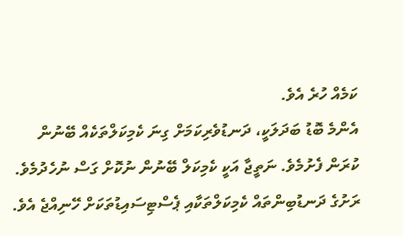ކަމެއް ހުރެ އެވެ.
އެންމެ ބޮޑު ބަދަލަކީ، ދަނޑުވެރިކަމަށް ގިނަ ކެމިކަލްތަކެއް ބޭނުން ކުރަން ފެށުމެވެ. ނަތީޖާ އަކީ ކެމިކަލް ބޭނުން ނުކޮށް ގަސް ނުހެދުމެވެ. ރަށުގެ ދަނޑުބިންތައް ކެމިކަލްތަކާއި ޕެސްޓިސައިޑުތަކަށް ހޭނިއްޖެ އެވެ.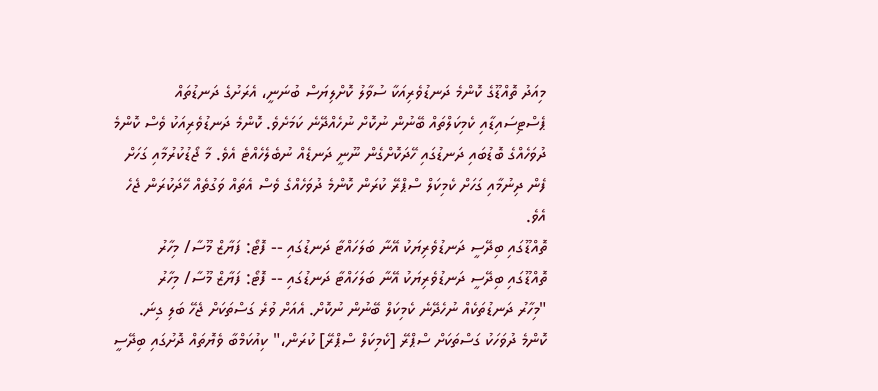މިއަދު ތޮއްޑޫގެ ކޮންމެ ދަނޑުވެރިއަކާ ސުވާލު ކޮށްލިޔަސް ބުނަނީ، އެރަށުގެ ދަނޑުތައް ޕެސްޓިސައިޑާއި ކެމިކަލްތައް ބޭނުން ނުކޮށް ނުހެއްދޭނެ ކަމަށެވެ. ކޮންމެ ދަނޑުވެރިއަކު ވެސް ކޮންމެ ދުވަހެއްގެ ބޮޑުބައި ދަނޑުގައި ހޭދަކޮށްގެން ނޫނީ ދަނޑެއް ނުބެލެހެއްޓެ އެވެ. މާ ޖޯޑުކުރުމާއި ގަހަށް ފެން ދިނުމާއި ގަހަށް ކެމިކަލް ސްޕްރޭ ކުރަން ކޮންމެ ދުވަހެއްގެ ވެސް އެތައް ވަގުތެއް ހޭދަކުރަން ޖެހެ އެވެ.
ތޮއްޑޫގައި ބިދޭސީ ދަނޑުވެރިޔަކު އޭނާ ބަލަހައްޓާ ދަނޑުގައި -- ފޮޓޯ: ފަޔާޒް މޫސާ/ މިހާރު
ތޮއްޑޫގައި ބިދޭސީ ދަނޑުވެރިޔަކު އޭނާ ބަލަހައްޓާ ދަނޑުގައި -- ފޮޓޯ: ފަޔާޒް މޫސާ/ މިހާރު
"މިހާރު ދަނޑުތަކެއް ނުހެދޭނެ ކެމިކަލް ބޭނުން ނުކޮށް. އެއަށް ވުރެ ގަސްތަކަށް ޖެހޭ ބަލި ގިނަ. ކޮންމެ ދުވަހަކު ގަސްތަކަށް ސްޕްރޭ [ކެމިކަލް ސްޕްރޭ] ކުރަން،" ކިއުކަމްބާ ވެޔޮތައް ދޮށުގައި ބިދޭސީ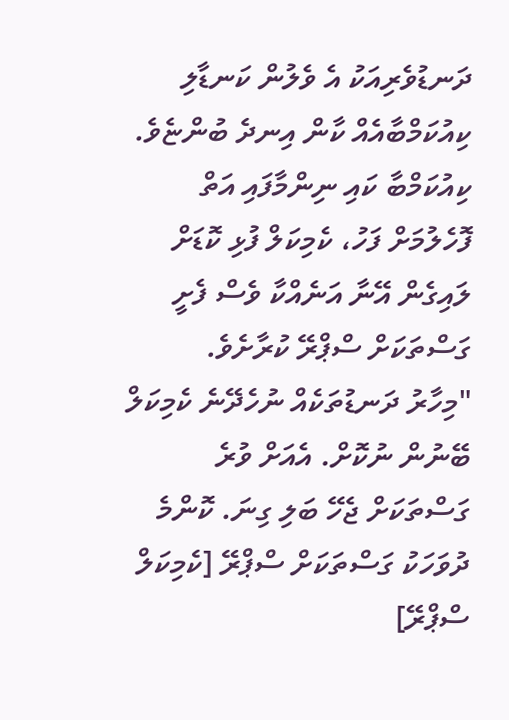ދަނޑުވެރިއަކު އެ ވެލުން ކަނޑާލި ކިއުކަމްބާއެއް ކާން އިނދެ ބުންޏެވެ.
ކިއުކަމްބާ ކައި ނިންމާފައި އަތް ފޮހެލުމަށް ފަހު، ކެމިކަލް ފުޅި ކޮޑަށް ލައިގެން އޭނާ އަނެއްކާ ވެސް ފެށީ ގަސްތަކަށް ސްޕްރޭ ކުރާށެވެ.
"މިހާރު ދަނޑުތަކެއް ނުހެދޭނެ ކެމިކަލް ބޭނުން ނުކޮށް. އެއަށް ވުރެ ގަސްތަކަށް ޖެހޭ ބަލި ގިނަ. ކޮންމެ ދުވަހަކު ގަސްތަކަށް ސްޕްރޭ [ކެމިކަލް ސްޕްރޭ]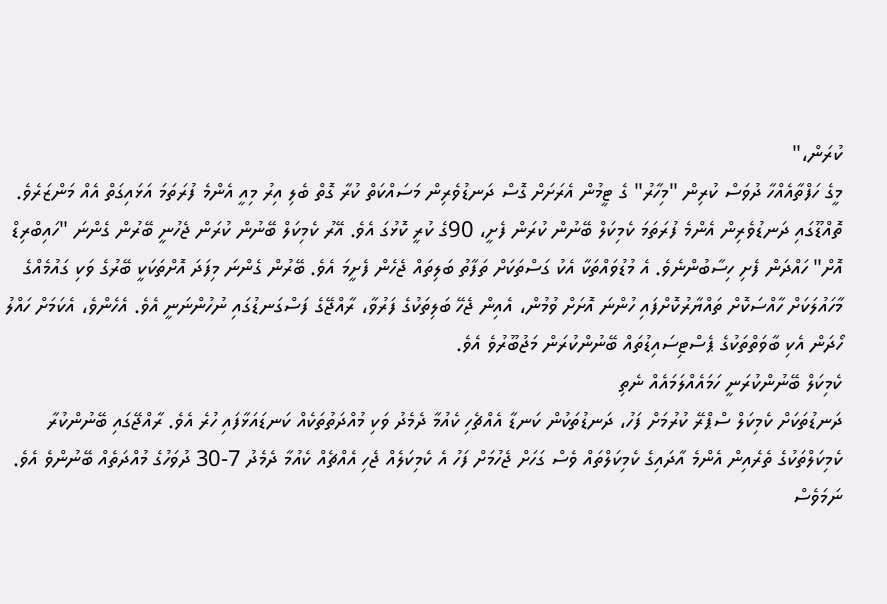ކުރަން،"
މީގެ ހަފްތާއެއްހާ ދުވަސް ކުރިން "މިހާރު" ގެ ޓީމުން އެރަށަށް ގޮސް ދަނޑުވެރިން މަސައްކަތް ކުރާ ގޮތް ބެލި އިރު މިއީ އެންމެ ފުރަތަމަ އަޅައިގަތް އެއް މަންޒަރެވެ.
ތޮއްޑޫގައި ދަނޑުވެރިން އެންމެ ފުރަތަމަ ކެމިކަލް ބޭނުން ކުރަން ފެށީ، 90ގެ ކުރީ ކޮޅުގަ އެވެ. އޭރު ކެމިކަލް ބޭނުން ކުރަން ޖެހުނީ ބޭރުން ގެންނަ "ހައިބްރިޑް އޮށް" ހައްދަން ފެށި ހިސާބުންނެވެ. އެ މުޑުވައްތަކާ އެކު ގަސްތަކަށް ތަފާތު ބަލިތައް ޖެހެން ފެށީމަ އެވެ. ބޭރުން ގެންނަ މިފަދަ އޮށްތަކަކީ ބޭރުގެ ވަކި ގައުމެއްގެ މާހައުލަކަށް ހާއްސަކޮށް ތައްޔާރުކޮށްފައި ހުންނަ އޮށަށް ވުމުން، އެއިން ޖެހޭ ބަލިތަކުގެ ފަރުވާ، ރާއްޖޭގެ ފަސްގަނޑުގައި ނުހުންނަނީ އެވެ. އެހެންވެ، އެކަމަށް ހައްލު ހޯދަން އެކި ބާވަތްތަކުގެ ޕެސްޓިސައިޑުތައް ބޭނުންކުރަން މަޖުބޫރުވެ އެވެ.
ކެމިކަލް ބޭނުންކުރަނީ ހަމައެއްލަމައެއް ނެތި
ދަނޑުތަކަށް ކެމިކަލް ސްޕްރޭ ކުރުމަށް ފަހު، ދަނޑުތަކުން ކަނޑާ އެއްޗެހި ކެއުމާ ދެމެދު ވަކި މުއްދަތުތަކެއް ކަނޑައަޅާފައި ހުރެ އެވެ. ރާއްޖޭގައި ބޭނުންކުރާ ކެމިކަލްތަކުގެ ތެރެއިން އެންމެ އާދައިގެ ކެމިކަލްތައް ވެސް ގަހަށް ޖެހުމަށް ފަހު އެ ކެމިކަލެއް ޖެހި އެއްޗެއް ކެއުމާ ދެމެދު 7-30 ދުވަހުގެ މުއްދަތެއް ބޭނުންވެ އެވެ. ނަމަވެސް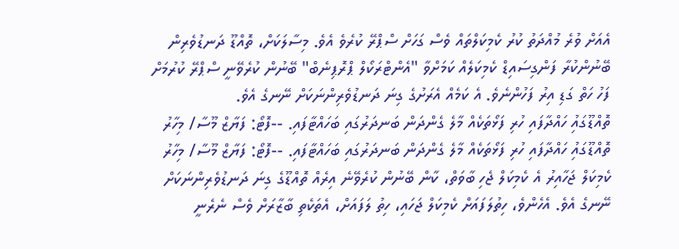އެއަށް ވުރެ މުއްދަތު ކުރު ކެމިކަލްތައް ވެސް ގަހަށް ސްޕްރޭ ކުރެވެ އެވެ. މިސާލަކަށް، ތޮއްޑޫ ދަނޑުވެރިން ބޭނުންކުރާ ފަންގިސައިޑް ކެމިކަލެއް ކަމަށްވާ "އެންޓްރަކޯލް ޕްރޮޕިނެބް" ބޭނުން ކުރެވޭނީ ސްޕްރޭ ކުރުމަށް ފަހު ހަތް ގަޑި އިރު ފަހުންނެވެ. އެ ކަމެއް އެރަށުގެ ގިނަ ދަނޑުވެރިންނަކަށް ނޭނގެ އެވެ.
ތޮއްޑޫގައިު ހައްދާފައި ހުރި ފަޅޯތަކެއް މާލެ ގެންދަން ބަނދަރުގައި ބަހައްޓާފައި. --ފޮޓޯ: ފަޔާޒް މޫސާ/ މިހާރު
ތޮއްޑޫގައިު ހައްދާފައި ހުރި ފަޅޯތަކެއް މާލެ ގެންދަން ބަނދަރުގައި ބަހައްޓާފައި. --ފޮޓޯ: ފަޔާޒް މޫސާ/ މިހާރު
ކެމިކަލް ޖަހާއިރު އެ ކެމިކަލް ޖެހި ބާވަތް، ކާން ބޭނުން ކުރެވޭނެ އިރެއް ތޮއްޑޫގެ ގިނަ ދަނޑުވެރިންނަކަށް ނޭނގެ އެވެ. އެހެންވެ، ހިތުލަފައަށް ކެމިކަލް ޖަހައި، ހިތު ލަފައަށް، އެތަކެތި ބާޒާރަށް ވެސް ނެރެނީ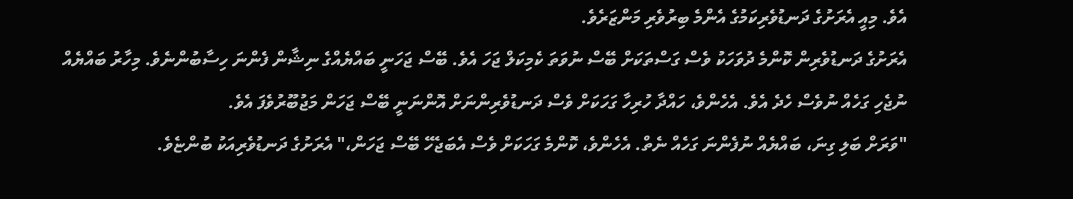އެވެ. މިއީ އެރަށުގެ ދަނޑުވެރިކަމުގެ އެންމެ ބިރުވެރި މަންޒަރެވެ.
އެރަށުގެ ދަނޑުވެރިން ކޮންމެ ދުވަހަކު ވެސް ގަސްތަކަށް ބޭސް ނުވަތަ ކެމިކަލް ޖަހަ އެވެ. ބޭސް ޖަހަނީ ބައްޔެއްގެ ނިޝާން ފެންނަ ހިސާބުންނެވެ. މިހާރު ބައްޔެއް ނުޖެހި ގަހެއް ނުވެސް ހެދެ އެވެ. އެހެންވެ، ހައްދާ ހުރިހާ ގަހަކަށް ވެސް ދަނޑުވެރިންނަށް އޮންނަނީ ބޭސް ޖަހަން މަޖުބޫރުވެފަ އެވެ.
"ވަރަށް ބަލި ގިނަ، ބައްޔެއް ނުފެންނަ ގަހެއް ނެތް. އެހެންވެ، ކޮންމެ ގަހަކަށް ވެސް އެބަޖެހޭ ބޭސް ޖަހަން،" އެރަށުގެ ދަނޑުވެރިއަކު ބުންޏެވެ.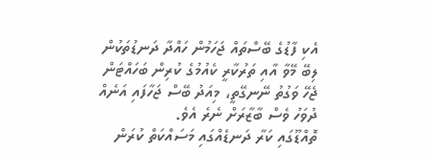އެކި ފާޑުގެ ބޭސްތައް ޖަހަމުން ހައްދާ ދަނޑުތަކުން ލިބޭ މޭވާ އާއި ތަރުކާރީ ކެއުމުގެ ކުރިން ބަހައްޓަން ޖެހޭ ވަގުތު ނޭނގޭތީ، މިއަދު ބޭސް ޖަހާފައި އަނެއް ދުވަހު ވެސް ބާޒާރަށް ނެރެ އެވެ.
ތޮއްޑޫގައި ކަރާ ދަނޑެއްގައި މަސައްކަތް ކުރަން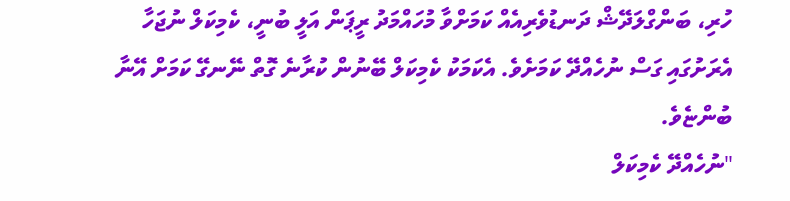ހުރި، ބަންގްލަދޭޝް ދަނޑުވެރިއެއް ކަމަށްވާ މުހައްމަދު ރީޕަން އަލީ ބުނީ، ކެމިކަލް ނުޖަހާ އެރަށުގައި ގަސް ނުހެއްދޭ ކަމަށެވެ. އެކަމަކު ކެމިކަލް ބޭނުން ކުރާނެ ގޮތް ނޭނގޭ ކަމަށް އޭނާ ބުންޏެވެ.
"ނުހެއްދޭ ކެމިކަލް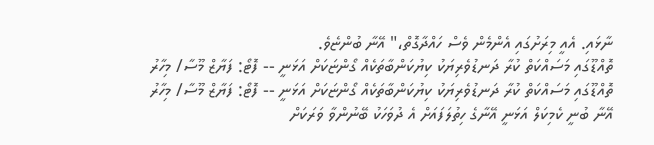ނާޅައި. އެއީ މިރަށުގައި އެންމެން ވެސް ހައްދާގޮތް،" އޭނާ ބުންޏެވެ.
ތޮއްޑޫގައި މަސައްކަތް ކުރާ ދަނޑުވެރިޔަކު ކިޔުކަންބާތަކެއް ގޯންޏަކަށް އަޅަނީ -- ފޮޓޯ: ފަޔާޒް މޫސާ/ މިހާރު
ތޮއްޑޫގައި މަސައްކަތް ކުރާ ދަނޑުވެރިޔަކު ކިޔުކަންބާތަކެއް ގޯންޏަކަށް އަޅަނީ -- ފޮޓޯ: ފަޔާޒް މޫސާ/ މިހާރު
އޭނާ ބުނީ ކެމިކަލް އަޅަނީ އޭނާގެ ހިތުލަފައަށް އެ ދުވަހަކު ބޭނުންވާ ވަރަކަށް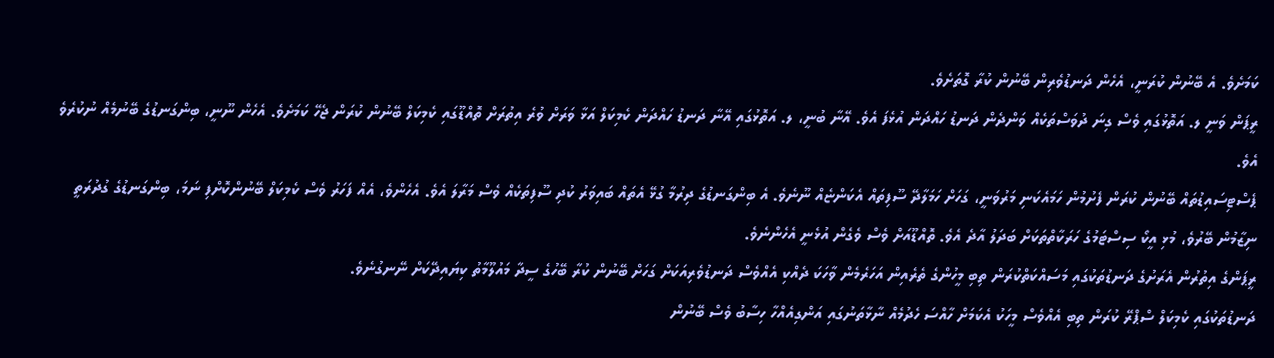ކަމަށެވެ. އެ ބޭނުން ކުރަނީ، އެހެން ދަނޑުވެރިން ބޭނުން ކުރާ ގޮތަށެވެ.
ރީޕަން ވަނީ ލ. އަތޮޅުގައި ވެސް ގިނަ ދުވަސްތަކެއް ވަންދެން ދަނޑު ހައްދަން އުޅެފަ އެވެ. އޭނާ ބުނީ، ލ. އަތޮޅުގައި އޭނާ ދަނޑު ހައްދަން ކެމިކަލް އަޅާ ވަރަށް ވުރެ އިތުރަށް ތޮއްޑޫގައި ކެމިކަލް ބޭނުން ކުރަން ޖެހޭ ކަމަށެވެ. އެހެން ނޫނީ، ބިންގަނޑުގެ ބޭނުމެއް ނުކުރެވެ އެވެ.
ޕެސްޓިސައިޑުތައް ބޭނުން ކުރަން ފެށުމުން ހަމައެކަނި މަރުވަނީ، ގަހަށް ހަމަލާދޭ ސޫފިތައް އެކަންޏެއް ނޫނެވެ. އެ ބިންގަނޑުގެ ދިރުމާ ގުޅޭ އެތައް ބައިވަރު ކުދި ސޫފިތަކެއް ވެސް މަރާލަ އެވެ. އެހެންވެ، އެއް ފަހަރު ވެސް ކެމިކަލް ބޭނުންކޮށްފި ނަމަ، ބިންގަނޑުގެ ގުދުރަތީ ނިޒާމުން ބޭރުވެ، މުޅި އީކޯ ސިސްޓަމުގެ ހަރަކާތްތަކަށް ބަދަލު އާދެ އެވެ. ތޮއްޑޫއަށް ވެސް ވެގެން އުޅެނީ އެހެންނެވެ.
ރީޕަންގެ އިތުރުން އެރަށުގެ ދަނޑުތަކުގައި މަސައްކަތްކުރަން ތިބި މީހުންގެ ތެރެއިން އަހަރެމެން ވާހަކަ ދެއްކި އެއްވެސް ދަނޑުވެރިއަކަށް ގަހަށް ބޭނުން ކުރާ ބޭހުގެ ސީދާ މައުލޫމާތު ކިޔައިދޭކަށް ނޭނގުނެވެ.
ދަނޑުތަކުގައި ކެމިކަލް ސްޕްރޭ ކުރަން ތިބި އެއްވެސް މީހަކު އެކަމަށް ހާއްސަ ހެދުމެއް ނާޅާތަނުގައި އަންގިއެއްހާ ހިސާބު ވެސް ބޭނުން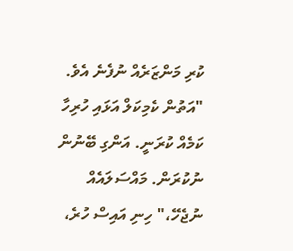ކުރި މަންޒަރެއް ނުފެނެ އެވެ.
"އަތުން ކެމިކަލް އަޅައި ހުރިހާ ކަމެއް ކުރަނީ. އަންގި ބޭނުން ނުކުރަން. މައްސަލައެއް ނުޖެހޭ،" ހިނި އައިސް ހުރެ،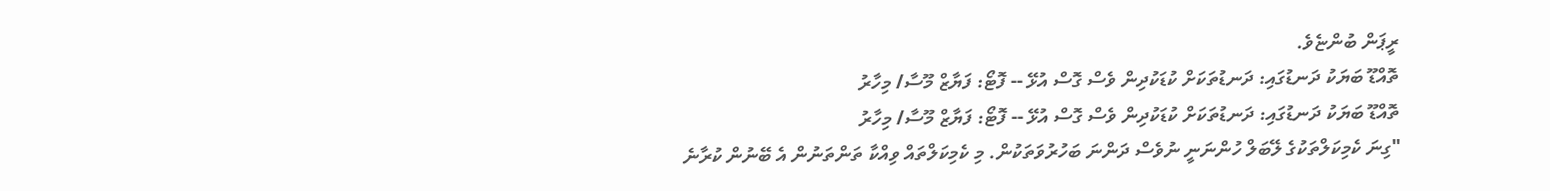ރީޕަން ބުންޏެވެ.
ތޮއްޑޫ ބަޔަކު ދަނޑުގައި: ދަނޑުތަކަށް ކުޑަކުދިން ވެސް ގޮސް އުޅޭ -- ފޮޓޯ: ފަޔާޒް މޫސާ/ މިހާރު
ތޮއްޑޫ ބަޔަކު ދަނޑުގައި: ދަނޑުތަކަށް ކުޑަކުދިން ވެސް ގޮސް އުޅޭ -- ފޮޓޯ: ފަޔާޒް މޫސާ/ މިހާރު
"ގިނަ ކެމިކަލްތަކުގެ ލޭބަލް ހުންނަނީ ނުވެސް ދަންނަ ބަހުރުވަތަކުން. މި ކެމިކަލްތައް ވިއްކާ ތަންތަނުން އެ ބޭނުން ކުރާނެ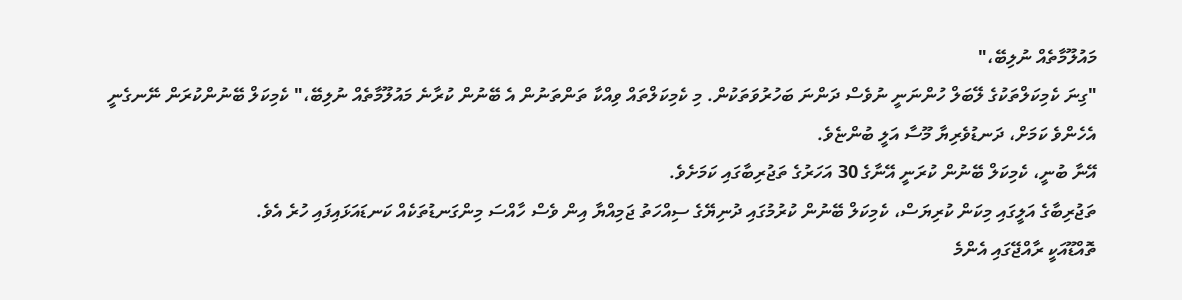މައުލޫމާތެއް ނުލިބޭ،"
"ގިނަ ކެމިކަލްތަކުގެ ލޭބަލް ހުންނަނީ ނުވެސް ދަންނަ ބަހުރުވަތަކުން. މި ކެމިކަލްތައް ވިއްކާ ތަންތަނުން އެ ބޭނުން ކުރާނެ މައުލޫމާތެއް ނުލިބޭ،" ކެމިކަލް ބޭނުންކުރަން ނޭނގެނީ އެހެންވެ ކަމަށް، ދަނޑުވެރިޔާ މޫސާ އަލީ ބުންޏެވެ.
އޭނާ ބުނީ، ކެމިކަލް ބޭނުން ކުރަނީ އޭނާގެ 30 އަހަރުގެ ތަޖުރިބާގައި ކަމަށެވެ.
ތަޖުރިބާގެ އަލީގައި މިކަން ކުރިޔަސް، ކެމިކަލް ބޭނުން ކުރުމުގައި ދުނިޔޭގެ ސިއްހަތު ޖަމިއްޔާ އިން ވެސް ހާއްސަ މިންގަނޑުތަކެއް ކަނޑައަޅައިފައި ހުރެ އެވެ.
ތޮއްޑޫއަކީ ރާއްޖޭގައި އެންމެ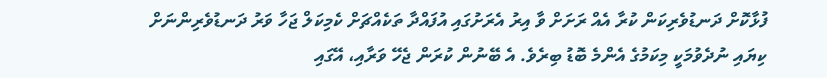ފުޅާކޮށް ދަނޑުވެރިކަން ކުރާ އެއް ރަށަށް ވާ އިރު އެރަށުގައި އުފައްދާ ތަކެއްޗަށް ކެމިކަލް ޖަހާ ވަރު ދަނޑުވެރިންނަށް ކިޔައި ނުދެވުމަކީ މިކަމުގެ އެންމެ ބޮޑު ބިރެވެ. އެ ބޭނުން ކުރަން ޖެހޭ ވަރާއި، އޭގައި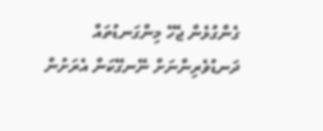ގެންގުޅެން ޖެހޭ މިންގަނޑުތައް ދަނޑުވެރިންނަށް ނޭނގޭކަން އެރަށުން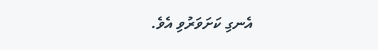އެނގި ކަށަވަރުވި އެވެ.